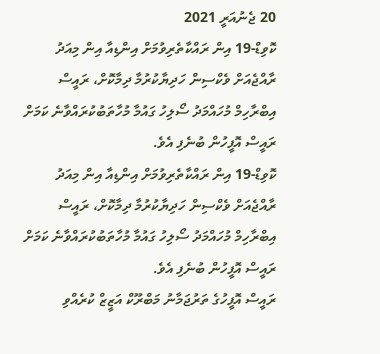20 ޖެނުއަރީ 2021
ކޮވިޑް-19 އިން ރައްކާތެރިވުމަށް އިންޑިއާ އިން މިއަދު ރާއްޖެއަށް ވެކްސިން ހަދިޔާކުރުމާ ދިމާކޮށް، ރައީސް އިބްރާހިމް މުހައްމަދު ސޯލިހު ގައުމާ މުހާތަބުކުރައްވާނެ ކަމަށް ރައީސް އޮފީހުން ބުނެފި އެވެ.
ކޮވިޑް-19 އިން ރައްކާތެރިވުމަށް އިންޑިއާ އިން މިއަދު ރާއްޖެއަށް ވެކްސިން ހަދިޔާކުރުމާ ދިމާކޮށް، ރައީސް އިބްރާހިމް މުހައްމަދު ސޯލިހު ގައުމާ މުހާތަބުކުރައްވާނެ ކަމަށް ރައީސް އޮފީހުން ބުނެފި އެވެ.
ރައީސް އޮފީހުގެ ތަރުޖަމާނު މަބްރޫކް އަޒީޒް ކުރެއްވި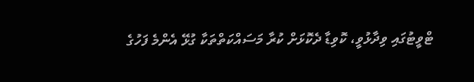ޓްވީޓުގައި ވިދާޅުވީ، ކޮވިޑާ ދެކޮޅަށް ކުރާ މަސައްކަތްތަކާ ގުޅޭ އެންމެ ފަހުގެ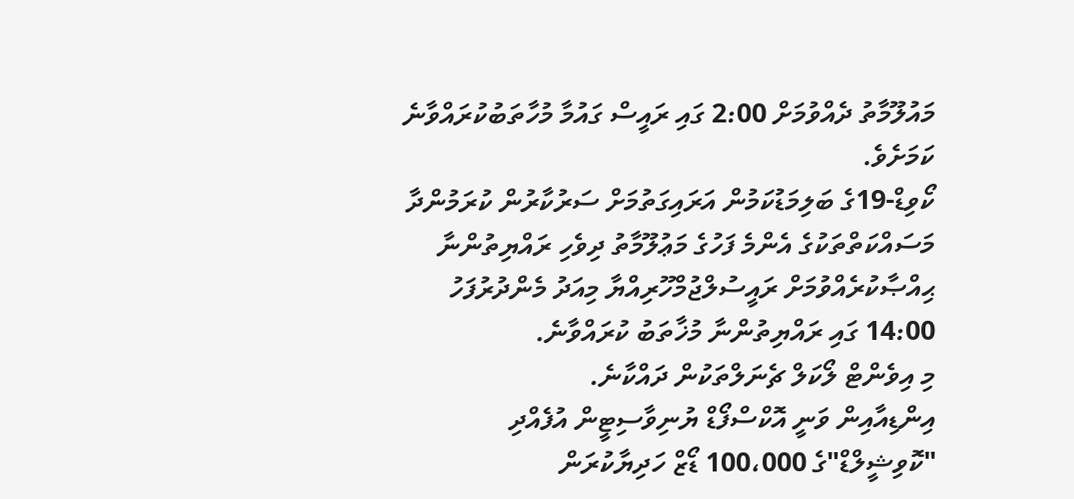މައުލޫމާތު ދެއްވުމަށް 2:00 ގައި ރައީސް ގައުމާ މުހާތަބުކުރައްވާނެ ކަމަށެވެ.
ކޯވިޑް-19ގެ ބަލިމަޑުކަމުން އަރައިގަތުމަށް ސަރުކާރުން ކުރަމުންދާ މަސައްކަތްތަކުގެ އެންމެ ފަހުގެ މަޢުލޫމާތު ދިވެހި ރައްޔިތުންނާ ޙިއްޞާކުރެއްވުމަށް ރައީސުލްޖުމްހޫރިއްޔާ މިއަދު މެންދުރުފަހު 14:00 ގައި ރައްޔިތުންނާ މުޚާތަބު ކުރައްވާނެ.
މި އިވެންޓް ލޯކަލް ޗެނަލްތަކުން ދައްކާނެ.
އިންޑިއާއިން ވަނީ އޮކްސްފޯޑް ޔުނިވާސިޓީން އުފެއްދި "ކޮވިޝީލްޑް"ގެ 100،000 ޑޯޒް ހަދިޔާކުރަން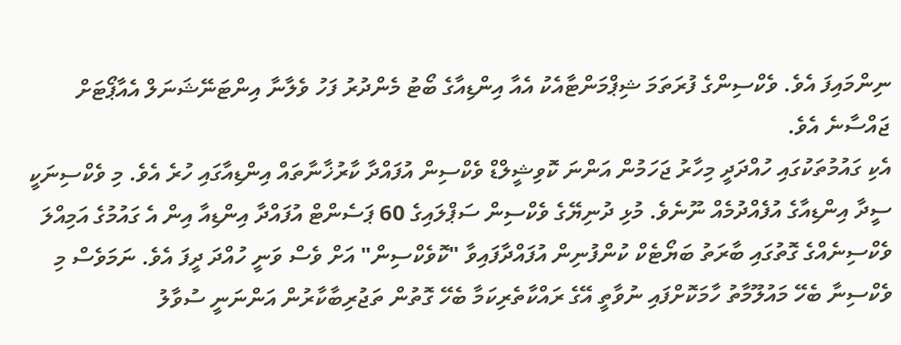ނިންމައިފަ އެވެ. ވެކްސިންގެ ފުރަތަމަ ޝިޕްމަންޓާއެކު އެއާ އިންޑިއާގެ ބޯޓު މެންދުރު ފަހު ވެލާނާ އިންޓަނޭޝަނަލް އެއާޕޯޓަށް ޖައްސާނެ އެވެ.
އެކި ގައުމުތަކުގައި ހުއްދަދީ މިހާރު ޖަހަމުން އަންނަ ކޮވިޝީލްޑް ވެކްސިން އުފައްދާ ކާރުޚާނާތައް އިންޑިއާގައި ހުރެ އެވެ. މި ވެކްސިނަކީ ސީދާ އިންޑިއާގެ އުފެއްދުމެއް ނޫނެވެ. މުޅި ދުނިޔޭގެ ވެކްސިން ސަޕްލައިގެ 60 ޕަސެންޓް އުފައްދާ އިންޑިއާ އިން އެ ގައުމުގެ އަމިއްލަ ވެކްސިނެއްގެ ގޮތުގައި ބާރަތު ބަޔޯޓެކް ކުންފުނިން އުފައްދާފައިވާ "ކޮވެކްސިން" އަށް ވެސް ވަނީ ހުއްދަ ދީފަ އެވެ. ނަމަވެސް މި ވެކްސިނާ ބެހޭ މައުލޫމާތު ހާމަކޮށްފައި ނުވާތީ އޭގެ ރައްކާތެރިކަމާ ބެހޭ ގޮތުން ތަޖުރިބާކާރުން އަންނަނީ ސުވާލު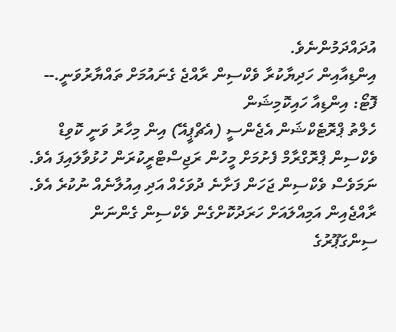އުދައްދަމުންނެވެ.
އިންޑިއާއިން ހަދިޔާކުރާ ވެކްސިން ރާއްޖެ ގެނައުމަށް ތައްޔާރުވަނީ.-- ފޮޓޯ: އިންޑިއާ ހައިކޮމިޝަން
ހެލްތު ޕްރޮޓެކްޝަން އެޖެންސީ (އެޗްޕީއޭ) އިން މިހާރު ވަނީ ކޮވިޑް ވެކްސިން ޕްރޮގްރާމް ފެށުމަށް މީހުން ރަޖިސްޓްރީކުރަން ހުޅުވާލައިފަ އެވެ. ނަމަވެސް ވެކްސިން ޖަހަން ފަށާނެ ދުވަހެއް އަދި އިއުލާނެއް ނުކުރެ އެވެ.
ރާއްޖެއިން އަމިއްލައަށް ހަރަދުކޮށްގެން ވެކްސިން ގެންނަން ސިންގަޕޫރުގެ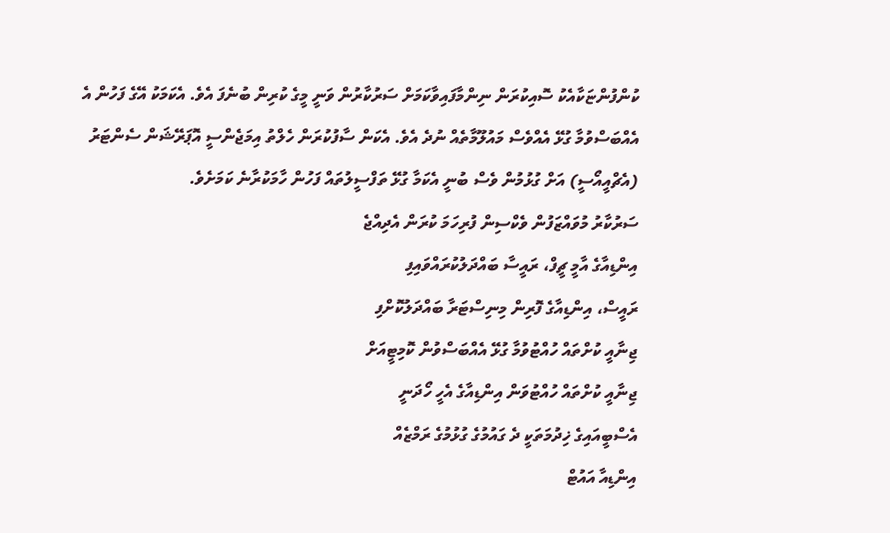ކުންފުންޏަކާއެކު ސޮއިކުރަން ނިންމާފައިވާކަމަށް ސަރުކާރުން ވަނީ މީގެ ކުރިން ބުނެފަ އެވެ. އެކަމަކު އޭގެ ފަހުން އެ އެއްބަސްވުމާ ގުޅޭ އެއްވެސް މައުލޫމާތެއް ނުދެ އެވެ. އެކަން ސާފުކުރަން ހެލްތު އިމަޖެންސީ އޮޕަރޭޝަން ސެންޓަރު (އެޗްއީއޯސީ) އަށް ގުޅުމުން ވެސް ބުނީ އެކަމާ ގުޅޭ ތަފްސީލުތައް ފަހުން ހާމަކުރާނެ ކަމަށެވެ.
ސަރުކާރު މުވައްޒަފުން ވެކްސިން ފުރިހަމަ ކުރަން އެދިއްޖެ
އިންޑިއާގެ އާމީ ޗީފް، ރައީސާ ބައްދަލުކުރައްވައިފި
ރައީސް، އިންޑިއާގެ ފޮރިން މިނިސްޓަރާ ބައްދަލުކޮށްފި
ޖިނާއީ ކުށްތައް ހުއްޓުވުމާ ގުޅޭ އެއްބަސްވުން ކޮމިޓީއަށް
ޖިނާއީ ކުށްތައް ހުއްޓުވަން އިންޑިއާގެ އެހީ ހޯދަނީ
އެސްބީއައިގެ ޚިދުމަތަކީ ދެ ގައުމުގެ ގުޅުމުގެ ރަމްޒެއް
އިންޑިއާ އައުޓް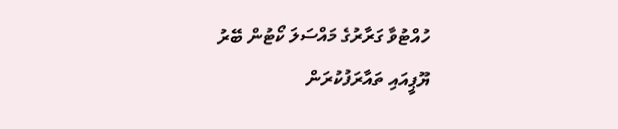ހުއްޓުވާ ގަރާރުގެ މައްސަލަ ކޯޓުން ބޭރު
ޔޫޕީއައި ތައާރަފުކުރަން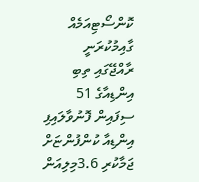ކޮންސޯޓިއަމެއް ގާއިމުކުރަނީ
ރާއްޖޭގައި ތިބި އިންޑިއާގެ 51 ސިފައިން ފޮނުވާލައިފި
އިންޑިއާ ކުންފުންޏަށް ޖަމާކުރި 3.6މިލިއަން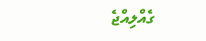ގެއްލިއްޖެ